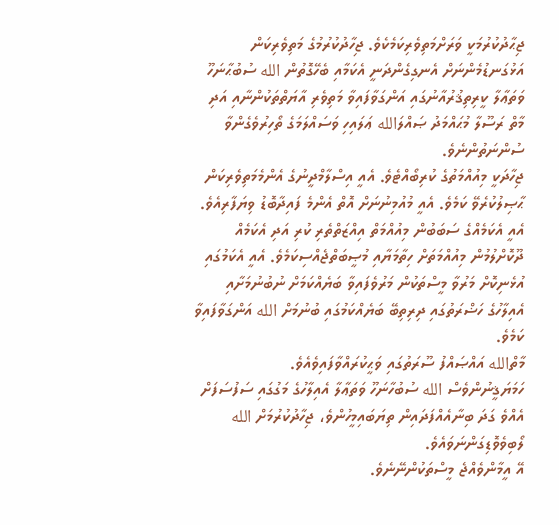ޖިޙާދުކުރުމަކީ ވަރަށްމަތިވެރިކަމެކެވެ. ޖިހާދުކުރުމުގެ މަތިވެރިކަން އަޅުގަނޑުމެންނަށް އެނގިގެންދަނީ އެކަމާއި ބެހޭގޮތުން الله ސުބުޙާނަހޫ ވަތަޢާލާ ކީރިތިޤުރުއާނުގައި އަންގަވާފައިވާ މަތިވެރި އާޔަތްތަކުންނާއި އަދި މާތް ރަސޫލާ މުޙައްމަދު ޞައްލަالله ޢަލައިހި ވަސައްލަމަގެ ތޯހިރުވެގެންވާ ސުންނަތުންނެވެ.
ޖިހާދަކީ މިއުއްމަތުގެ ކުރިބޯއްޓެވެ. އެއީ އިސްލާމްދީނުގެ އެންމެމަތިވެރިކަން ޙާޞިލުކުރެވޭ ކަމެވެ. އެއީ މުއުމިނުނަށް އޮތް އެންމެ ފައިދާބޮޑު ވިޔަފާރިއެވެ. އެއީ އެކަމެއްގެ ސަބަބުން މިއުއްމަތް އިއްޒަތްތެރި ކުރި އަދި އެކަމެއް ދޫކޮށްލުމުން މިއުއްމަތަށް ހިތާމަޔާއި މުޞީބަތްޖެއްސިކަމެވެ. އެއީ އެކަމުގައި އުޅެނިކޮށް މަރުވާ މީސްތަކުން މަރުވެފައިވާ ބަޔެއްކަމަށް ނުބުނުމަށާއި އެއިލާހުގެ ހަޟްރަތުގައި ދިރިތިބޭ ބަޔެއްކަމުގައި ބުނުމަށް الله އަންގަވާފައިވާ ކަމެވެ.
މާތްالله އައްޞައްފު ސޫރަތުގައި ވަޙީކުރައްވާފައިވެއެވެ.
ހަމަޔަޤީނުންވެސް الله ސުބުހާނަހޫ ވަތަޢާލާ އެއިލާހުގެ މަގުގައި ސަފުސަފަށް އެއްވެ ގަދަ ބިނާއެއްފަދައިން ތިޔަބައިމީހުންވެ، ޖިހާދުކުރުމަށް الله ލޯބިވެވޮޑިގަންނަވައެވެ.
އޭ އީމާންވެއްޖެ މީސްތަކުންނޭނެވެ.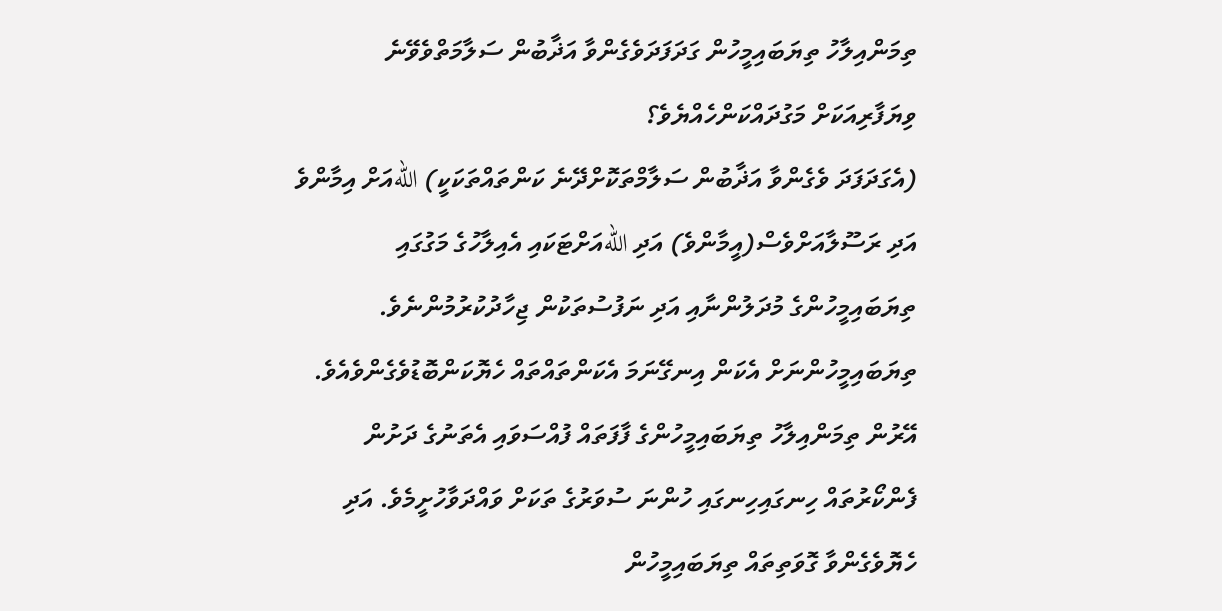ތިމަންއިލާހު ތިޔަބައިމީހުން ގަދަފަދަވެގެންވާ އަޛާބުން ސަލާމަތްވެވޭނެ ވިޔަފާރިއަކަށް މަގުދައްކަންހެއްޔެވެ؟
(އެގަދަފަދަ ވެގެންވާ އަޛާބުން ސަލާމްތަކޮށްދޭނެ ކަންތައްތަކަކީ) اللهއަށް އިމާންވެ އަދި ރަސޫލާއަށްވެސް(އީމާންވެ) އަދި اللهއަށްޓަކައި އެއިލާހުގެ މަގުގައި ތިޔަބައިމީހުންގެ މުދަލުންނާއި އަދި ނަފުސުތަކުން ޖިހާދުކުރުމުންނެވެ. ތިޔަބައިމީހުންނަށް އެކަން އިނގޭނަމަ އެކަންތައްތައް ހެޔޮކަންބޮޑުވެގެންވެއެވެ.
އޭރުން ތިމަންއިލާހު ތިޔަބައިމީހުންގެ ފާފަތައް ފުއްސަވައި އެތަނުގެ ދަށުން ފެންކޯރުތައް ހިނގައިހިނގައި ހުންނަ ސުވަރުގެ ތަކަށް ވައްދަވާހުށީމެވެ. އަދި ހެޔޮވެގެންވާ ގޮވަތިތައް ތިޔަބައިމީހުން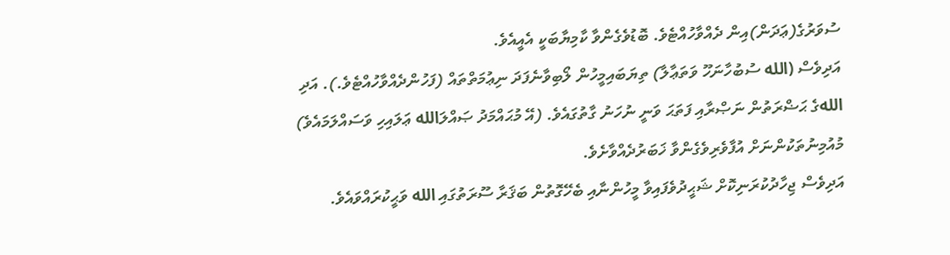ސުވަރުގެ(ޢަދަން)އިން ދެއްވާހުއްޓެވެ. ބޮޑުވެގެންވާ ކާމިޔާބަކީ އެއީއެވެ.
އަދިވެސް (الله ސުބުހާނަހޫ ވަތަޢާލާ) ތިޔަބައިމީހުން ލޯބިވާނެފަދަ ނިޢުމަތްތައް (ފަހުންދެއްވާހުއްޓެވެ.). އަދި اللهގެ ޙަޟްރަތުން ނަޞްރާއި ފަތަޙަ ވަނީ ނުހަނު ގާތުގައެވެ. (އޭ މުޙައްމަދު ޞައްލަالله ޢަލައިހި ވަސައްލަމައެވެ) މުއުމިނުތަކުންނަށް އުފާވެރިވެގެންވާ ޚަބަރުދެއްވާށެވެ.
އަދިވެސް ޖިހާދުކުރަނިކޮށް ޝަޙީދުވެފައިވާ މީހުންނާއި ބެހޭގޮތުން ބަޤަރާ ސޫރަތުގައި الله ވަޙީކުރައްވައެވެ.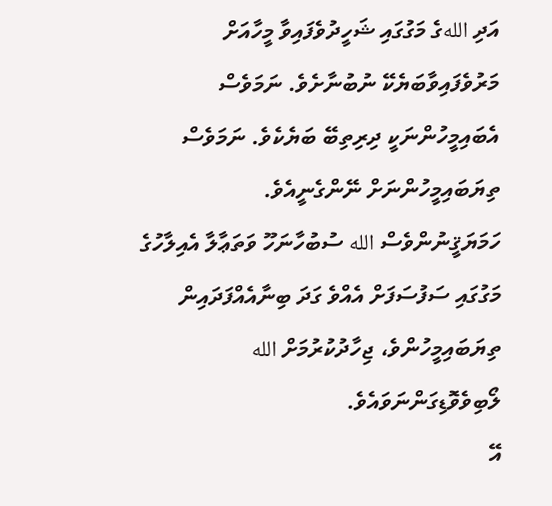އަދި اللهގެ މަގުގައި ޝަހީދުވެފައިވާ މީހާއަށް މަރުވެފައިވާބަޔެކޭ ނުބުނާށެވެ. ނަމަވެސް އެބައިމީހުންނަކީ ދިރިތިބޭ ބަޔެކެވެ. ނަމަވެސް ތިޔަބައިމީހުންނަށް ނޭންގެނީއެވެ.
ހަމަޔަޤީނުންވެސް الله ސުބުހާނަހޫ ވަތަޢާލާ އެއިލާހުގެ މަގުގައި ސަފުސަފަށް އެއްވެ ގަދަ ބިނާއެއްފަދައިން ތިޔަބައިމީހުންވެ، ޖިހާދުކުރުމަށް الله ލޯބިވެވޮޑިގަންނަވައެވެ.
އޭ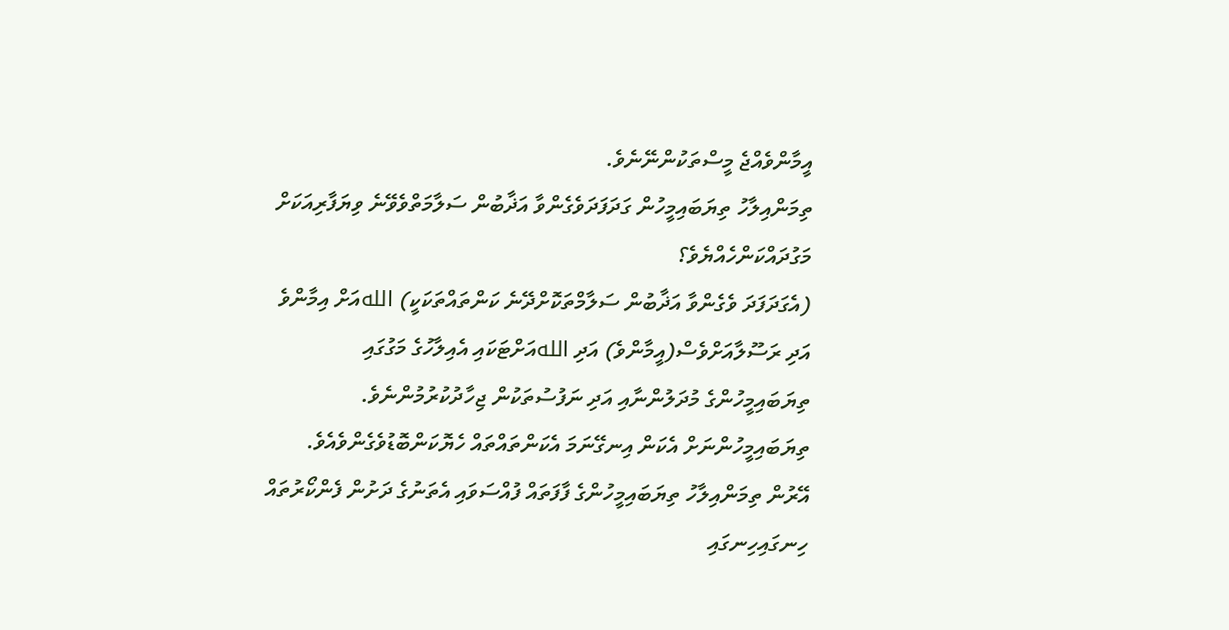އީމާންވެއްޖެ މީސްތަކުންނޭނެވެ.
ތިމަންއިލާހު ތިޔަބައިމީހުން ގަދަފަދަވެގެންވާ އަޛާބުން ސަލާމަތްވެވޭނެ ވިޔަފާރިއަކަށް މަގުދައްކަންހެއްޔެވެ؟
(އެގަދަފަދަ ވެގެންވާ އަޛާބުން ސަލާމްތަކޮށްދޭނެ ކަންތައްތަކަކީ) اللهއަށް އިމާންވެ އަދި ރަސޫލާއަށްވެސް(އީމާންވެ) އަދި اللهއަށްޓަކައި އެއިލާހުގެ މަގުގައި ތިޔަބައިމީހުންގެ މުދަލުންނާއި އަދި ނަފުސުތަކުން ޖިހާދުކުރުމުންނެވެ. ތިޔަބައިމީހުންނަށް އެކަން އިނގޭނަމަ އެކަންތައްތައް ހެޔޮކަންބޮޑުވެގެންވެއެވެ.
އޭރުން ތިމަންއިލާހު ތިޔަބައިމީހުންގެ ފާފަތައް ފުއްސަވައި އެތަނުގެ ދަށުން ފެންކޯރުތައް ހިނގައިހިނގައި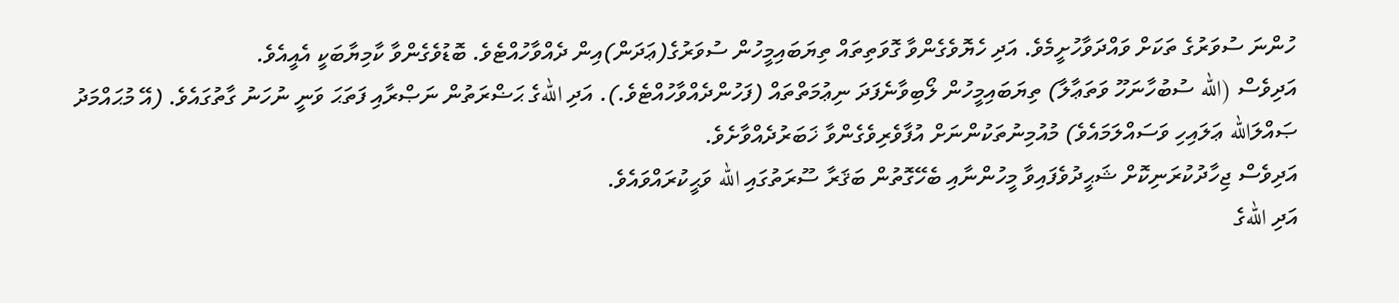ހުންނަ ސުވަރުގެ ތަކަށް ވައްދަވާހުށީމެވެ. އަދި ހެޔޮވެގެންވާ ގޮވަތިތައް ތިޔަބައިމީހުން ސުވަރުގެ(ޢަދަން)އިން ދެއްވާހުއްޓެވެ. ބޮޑުވެގެންވާ ކާމިޔާބަކީ އެއީއެވެ.
އަދިވެސް (الله ސުބުހާނަހޫ ވަތަޢާލާ) ތިޔަބައިމީހުން ލޯބިވާނެފަދަ ނިޢުމަތްތައް (ފަހުންދެއްވާހުއްޓެވެ.). އަދި اللهގެ ޙަޟްރަތުން ނަޞްރާއި ފަތަޙަ ވަނީ ނުހަނު ގާތުގައެވެ. (އޭ މުޙައްމަދު ޞައްލަالله ޢަލައިހި ވަސައްލަމައެވެ) މުއުމިނުތަކުންނަށް އުފާވެރިވެގެންވާ ޚަބަރުދެއްވާށެވެ.
އަދިވެސް ޖިހާދުކުރަނިކޮށް ޝަޙީދުވެފައިވާ މީހުންނާއި ބެހޭގޮތުން ބަޤަރާ ސޫރަތުގައި الله ވަޙީކުރައްވައެވެ.
އަދި اللهގެ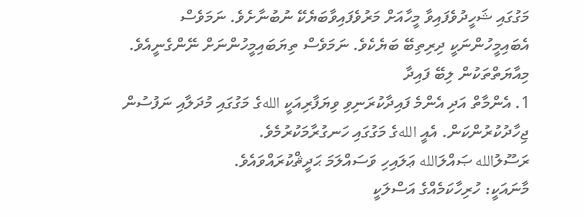މަގުގައި ޝަހީދުވެފައިވާ މީހާއަށް މަރުވެފައިވާބަޔެކޭ ނުބުނާށެވެ. ނަމަވެސް އެބައިމީހުންނަކީ ދިރިތިބޭ ބަޔެކެވެ. ނަމަވެސް ތިޔަބައިމީހުންނަށް ނޭންގެނީއެވެ.
މިއާޔަތްތަކުން ލިބޭ ފައިދާ
1. އެންމާތް އަދި އެންމެ ފައިދާކުރަނިވި ވިޔަފާރިއަކީ اللهގެ މަގުގައި މުދަލާއި ނަފުސުން ޖިހާދުކުރުންކަން. އެއީ اللهގެ މަގުގައި ހަނގުރާމަކުރުމެވެ.
ރަސޫލުالله ޞައްލަالله ޢަލައިހި ވަސައްލަމަ ޙަދީޘްކުރައްވައެވެ.
މާނައަކީ: ހުރިހާކަމެއްގެ އަސްލަކީ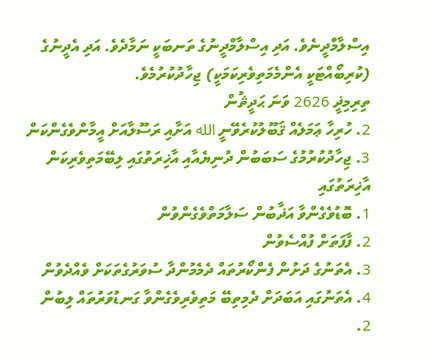އިސްލާމްދީނެވެ. އަދި އިސްލާމްދީނުގެ ތަނބަކީ ނަމާދެވެ. އަދި އެދީނުގެ (ކުރިބޯއްޓަކީ އެންމެމަތިވެރިކަމަކީ) ޖިހާދުކުރުމެވެ.
ތިރިމިޛީ 2626 ވަނަ ޙަދީޘުން
2. ހުރިހާ ޢަމަލެއް ޤަބޫލުކުރެވޭނީ الله އަށާއި ރަސޫލާއަށް އީމާންވެގެންކަން
3. ޖިހާދުކުރުމުގެ ސަބަބުން ދުނިޔެއާއި އާޚިރަތުގައި ލިބޭމަތިވެރިކަން
އާޚިރަތުގައި
1. ބޮޑުވެގެންވާ އަޛާބުން ސަލާމަތްވެގެންވުން
2. ފާފަތަށް ފުއްސެވުން
3. އެތަނުގެ ދަށުން ފެންކޯރުތައް ދެމެމުންދާ ސުވަރުގެތަކަށް ވެއްދެވުން
4. އެތަނުގައި އަބަދަށް ދެމިތިބޭ މަތިވެރިވެގެންވާ ގަނޑުވަރުތައް ލިބުން
2.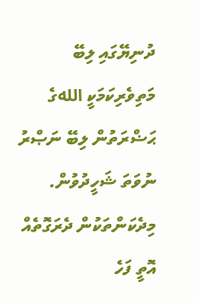ދުނިޔޭގައި ލިބޭ މަތިވެރިކަމަކީ اللهގެ ޙަޟްރަތުން ލިބޭ ނަޞްރު ނުވަތަ ޝަހީދުވުން. މިދެކަންތަކުން ދެރަގޮތެއް އޮތީ ފަހެ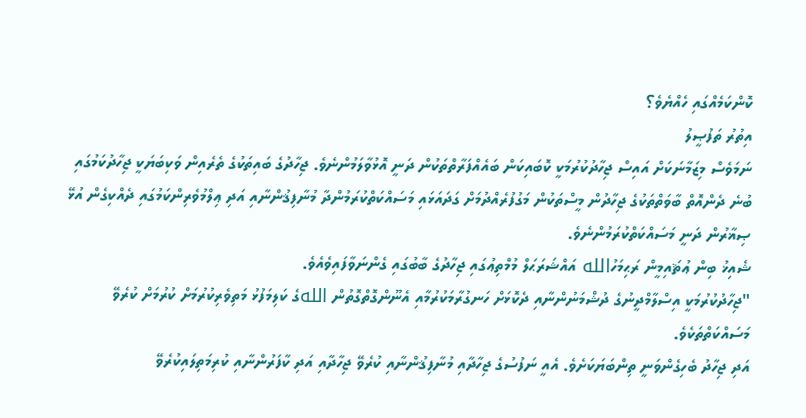ކޮންކަމެއްގައި ހެއްޔެވެ؟
އިތުރު ތަފުޞީލު
ނަމަވެސް މިޒަމާނަކަށް އައިސް ޖިހާދުކުރުމަކީ ކޮބައިކަން ބައެއްފަރާތްތަކުން ދަނީ އޮޅުވާލަމުންނެވެ. ޖިހާދުގެ ބައިތަކުގެ ތެރެއިން ވަކިބަޔަކީ ޖިހާދުކަމުގައި ބުނެ ދެންއޮތް ބާވަތްތަކުގެ ޖިހާދުން މީސްތަކުން މަގުފުރެއްދުމަށް ގަދައަޅައި މަސައްކަތްކުރަމުންދާ މުނާފިޤުންނާއި އަދި ޢިލްމުވެރިންކަމުގައި ދެއްކިގެން އުޅޭ ޞިޣާރުން ދަނީ މަސައްކަތްކުރަމުންނެވެ.
ޝެއިޚު ބިން ޢުޘައިމީން ރަޙިމަހުالله އައްޝަރަޙަލް މުމްތިޢުގައި ޖިހާދުގެ ބާބުގައި ގެންނަވާފައިވެއެވެ.
"ޖިހާދުކުރުމަކީ އިސްލާމްދީނުގެ ދުޝްމަނުންނާއި ދެކޮޅަށް ހަނގުރާމަކުރުމާއި އެނޫންގޮތްގޮތުން اللهގެ ކަލިމަފުޅު މަތިވެރިކުރުމަށް ކުރުމަށް ކުރެވޭ މަސައްކަތްތަކެވެ.
އަދި ޖިހާދު ބެހިގެންވަނީ ތިންބަޔަކަށެވެ. އެއީ ނަފުސުގެ ޖިހާދާއި މުނާފިޤުންނާއި ކުރެވޭ ޖިހާދާއި އަދި ކާފަރުންނާއި ކުރިމަތިލައިކުރެވޭ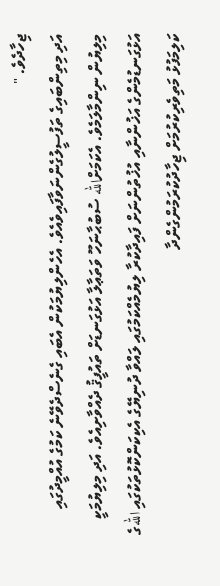ޖިހާދެވެ. "
އަދި މިތިންބައިގެ ތަފުސީލުގެންނަވާފައިވެއެވެ. އެހެންލިޔުމަކުން އެބައި ގެނެސްދެވޭނެ ކަމުގެ އުއްމީދުގައި މިލިޔުން ނިންމާލަމެވެ. އެކަމަށްالله ސުބުޙާނަހޫ ވަތަޢާލާ އަޅުގަނޑަށް ތައުފީޤު ދެއްވާށިއެވެ. އަދި މިލިޔުމަކީ އަޅުގަނޑުމެންގެ އަޚުންނާއި އުޚުތުންނަށް ފައިދާކުރާ ލިޔުމެއްކަމުގައި ލައްވާ ދުނިޔޭގެ އެކިކަންކޮޅުތަކުގައި اللهގެ ކަލިމަފުޅު މަތިވެރިކުރުމަށް ޖިހާދުކުރަމުންގެންދާ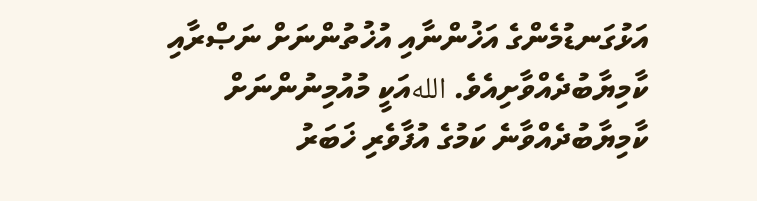އަޅުގަނޑުމެންގެ އަޚުންނާއި އުޚުތުންނަށް ނަޞްރާއި ކާމިޔާބުދެއްވާށިއެވެ. اللهއަކީ މުއުމިނުންނަށް ކާމިޔާބުދެއްވާނެ ކަމުގެ އުފާވެރި ޚަބަރު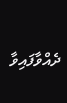ދެއްވާފައިވާ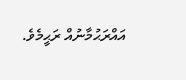އައްރަޙުމާނުއް ރަޙީމެވެ.